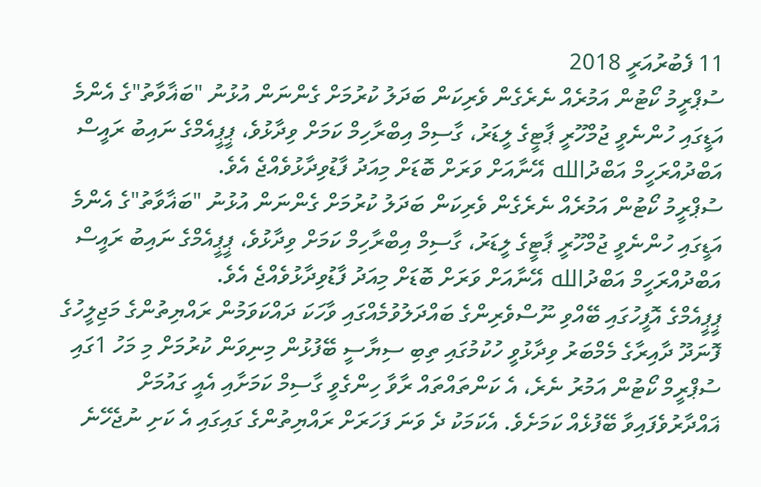11 ފެބުރުއަރީ 2018
ސުޕްރީމު ކޯޓުން އަމުރެއް ނެރެގެން ވެރިކަން ބަދަލު ކުރުމަށް ގެންނަން އުޅުނު "ބަޣާވާތު"ގެ އެންމެ އަޑީގައި ހުންނެވީ ޖުމްހޫރީ ޕާޓީގެ ލީޑަރު، ގާސިމް އިބްރާހިމް ކަމަށް ވިދާޅުވެ، ޕީޕީއެމްގެ ނައިބު ރައީސް އަބްދުއްރަހީމް އަބްދުالله އޭނާއަށް ވަރަށް ބޮޑަށް މިއަދު ފާޑުވިދާޅުވެއްޖެ އެވެ.
ސުޕްރީމު ކޯޓުން އަމުރެއް ނެރެގެން ވެރިކަން ބަދަލު ކުރުމަށް ގެންނަން އުޅުނު "ބަޣާވާތު"ގެ އެންމެ އަޑީގައި ހުންނެވީ ޖުމްހޫރީ ޕާޓީގެ ލީޑަރު، ގާސިމް އިބްރާހިމް ކަމަށް ވިދާޅުވެ، ޕީޕީއެމްގެ ނައިބު ރައީސް އަބްދުއްރަހީމް އަބްދުالله އޭނާއަށް ވަރަށް ބޮޑަށް މިއަދު ފާޑުވިދާޅުވެއްޖެ އެވެ.
ޕީޕީއެމްގެ އޮފީހުގައި ބޭއްވި ނޫސްވެރިންގެ ބައްދަލުވުމެއްގައި ވާހަކަ ދައްކަވަމުން ރައްޔިތުންގެ މަޖިލީހުގެ ފޮނަދޫ ދާއިރާގެ މެމްބަރު ވިދާޅުވީ ހުކުމުގައި ތިބި ސިޔާސީ ބޭފުޅުން މިނިވަން ކުރުމަށް މި މަހު 1ގައި ސުޕްރީމް ކޯޓުން އަމުރު ނެރެ، އެ ކަންތައްތައް ރާވާ ހިންގެވީ ގާސިމް ކަމަށާއި އެއީ ގައުމަށް ޣައްދާރުވެފައިވާ ބޭފުޅެއް ކަމަށެވެ. އެކަމަކު ދެ ވަނަ ފަހަރަށް ރައްޔިތުންގެ ގައިގައި އެ ކަށި ނުޖެހޭނެ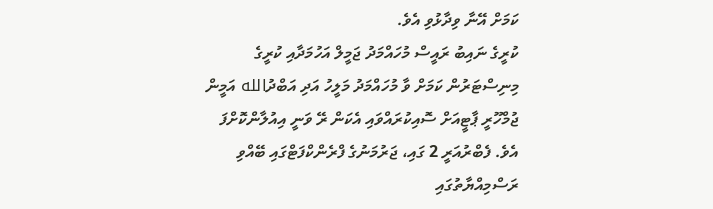ކަމަށް އޭނާ ވިދާޅުވި އެވެ.
ކުރީގެ ނައިބު ރައީސް މުހައްމަދު ޖަމީލް އަހުމަދާއި ކުރީގެ މިނިސްޓަރުން ކަމަށް ވާ މުހައްމަދު މަލީހު އަދި އަބްދުالله އަމީން ޖުމްހޫރީ ޕާޓީއަށް ސޮއިކުރައްވައި އެކަން ރޭ ވަނީ އިއުލާންކޮށްފަ އެވެ. ފެބްރުއަރީ 2 ގައި، ޖަރުމަނުގެ ފްރެންކްފަޓްގައި ބޭއްވި ރަސްމިއްޔާތުގައި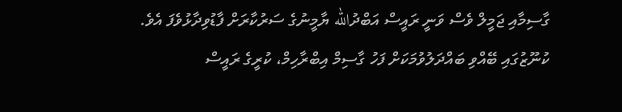ގާސިމާއި ޖަމީލް ވެސް ވަނީ ރައީސް އަބްދުالله ޔާމީނުގެ ސަރުކާރަށް ފާޑުވިދާޅުވެފަ އެވެ.
ކުނޫޒުގައި ބޭއްވި ބައްދަލުވުމަކަށް ފަހު ގާސިމް އިބްރާހިމް، ކުރީގެ ރައީސް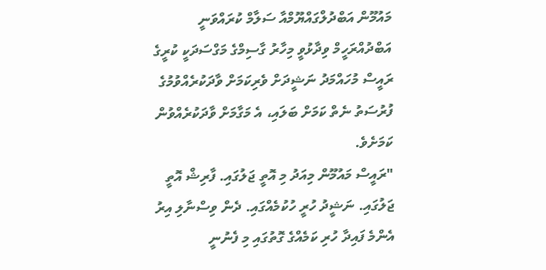މައުމޫން އަބްދުލްގައްޔޫމްއާ ސަލާމް ކުރައްވަނީ
އަބްދުއްރަހީމް ވިދާޅުވީ މިހާރު ގާސިމްގެ މަގްސަދަކީ ކުރީގެ ރައީސް މުހައްމަދު ނަޝީދަށް ވެރިކަމަށް ވާދަކުރެއްވުމުގެ ފުރުސަތު ނެތް ކަމަށް ބަލައި، އެ މަގާމަށް ވާދަކުރެއްވުން ކަމަށެވެ.
"ރައީސް މައުމޫން މިއަދު މި އޮތީ ޖަލުގައި. ފާރިޝް އޮތީ ޖަލުގައި. ނަޝީދު ހުރީ ހުކުމެއްގައި. ދެން ވިސްނާލި އިރު އެންމެ ފައިދާ ހުރި ކަމެއްގެ ގޮތުގައި މި ފެނުނީ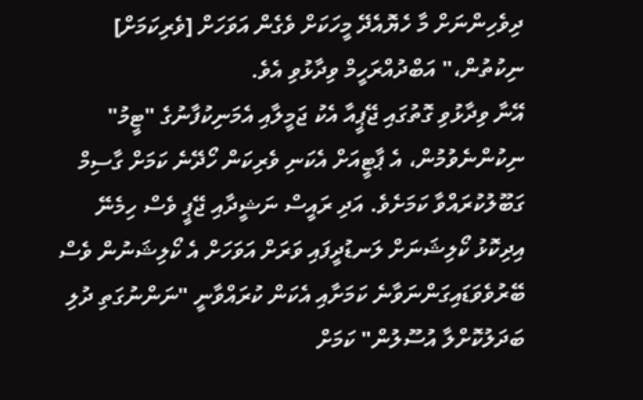ދިވެހިންނަށް މާ ހެޔޮއެދޭ މީހަކަށް ވެގެން އަވަހަށް [ވެރިކަމަށް] ނިކުތުން،" އަބްދުއްރަހީމް ވިދާޅުވި އެވެ.
އޭނާ ވިދާޅުވި ގޮތުގައި ޖޭޕީއާ އެކު ޖަމީލާއި އެމަނިކުފާނުގެ "ޓީމު" ނިކުންނެވުމުން، އެ ޕާޓީއަށް އެކަނި ވެރިކަން ހޯދޭނެ ކަމަށް ގާސިމް ގަބޫލުކުރައްވާ ކަމަށެވެ. އަދި ރައީސް ނަޝީދާއި ޖޭޕީ ވެސް ހިމެނޭ އިދިކޮޅު ކޯލިޝަނަށް ލަނޑުދީފައި ވަރަށް އަވަހަށް އެ ކޯލިޝަނުން ވެސް ބޭރުވެވަޑައިގަންނަވާނެ ކަމަށާއި އެކަން ކުރައްވާނީ "ނަންނުގަތި ދުލި ބަދަލުކޮށްލާ އުސޫލުން" ކަމަށް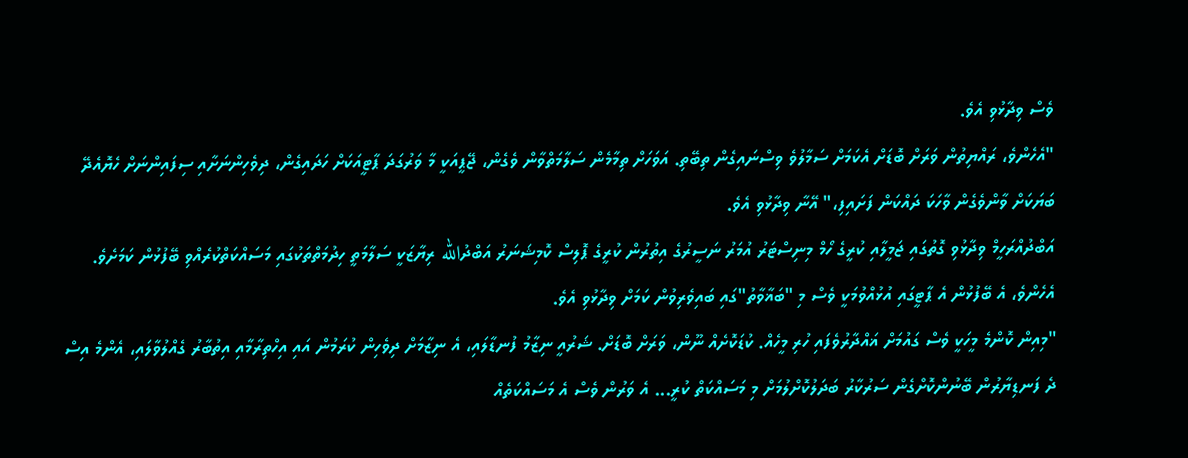ވެސް ވިދާޅުވި އެވެ.
"އެހެންވެ، ރައްޔިތުން ވަރަށް ބޮޑަށް އެކަމަށް ސަމާލުވެ ވިސްނައިގެން ތިބޭތި. އަވަހަށް ތިމާމެން ސަލާމަތްވާން ވެގެން، ޖޭޕީއަކީ މާ ވަރުގަދަ ޕާޓީއަކަށް ހަދައިގެން، ދިވެހިންނަށާއި ސިފައިންނަށް ހެޔޮއެދޭ ބަޔަކަށް ވާންވެގެން ވާހަކަ ދައްކަން ފަށައިފި،" އޭނާ ވިދާޅުވި އެވެ.
އަބްދުއްރަހީމް ވިދާޅުވި ގޮތުގައި ޖަމީލާއި ކުރީގެ ހޯމް މިނިސްޓަރު އުމަރު ނަސީރުގެ އިތުރުން ކުރީގެ ޕޮލިސް ކޮމިޝަނަރު އަބްދުالله ރިޔާޒަކީ ސަލާމަތީ ހިދުމަތްތަކުގައި މަސައްކަތްކުރެއްވި ބޭފުޅުން ކަމަށެވެ. އެހެންވެ، އެ ބޭފުޅުން އެ ޕާޓީގައި އުޅުއްވުމަކީ ވެސް މި "ބަޣާވާތު"ގައި ބައިވެރިވުން ކަމަށް ވިދާޅުވި އެވެ.
"މިއިން ކޮންމެ މީހަކީ ވެސް ގައުމަށް ޣައްދާރުވެފައި ހުރި މީހެއް. ކުޑަކޮށެއް ނޫން، ވަރަށް ބޮޑަށް. ޝަރުއީ ނިޒާމު ފުނޑާލައި، އެ ނިޒާމަށް ދިވެހިން ކުރަމުން އައި އިހްތިރާމާއި އިތުބާރު ގެއްލުވާލައި، އެންމެ އިސް ދެ ފަނޑިޔާރުން ބޭނުންކޮށްގެން ސަރުކާރު ބަދަލުކޮށްލުމަށް މި މަސައްކަތް ކުރީ... އެ ވަރުން ވެސް އެ މަސައްކަތެއް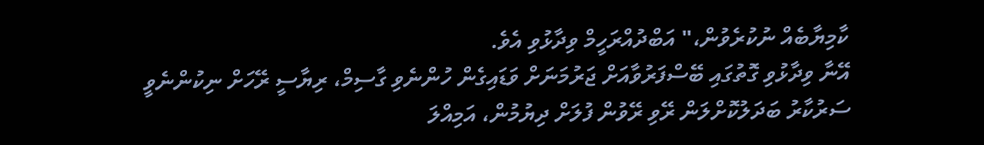ކާމިޔާބެއް ނުކުރެވުން،" އަބްދުއްރަހީމް ވިދާޅުވި އެވެ.
އޭނާ ވިދާޅުވި ގޮތުގައި ބޭސްފަރުވާއަށް ޖަރުމަނަށް ވަޑައިގެން ހުންނެވި ގާސިމް، ރިޔާސީ ރޭހަށް ނިކުންނެވީ ސަރުކާރު ބަދަލުކޮށްލަން ރޭވި ރޭވުން ފުލަށް ދިޔުމުން، އަމިއްލަ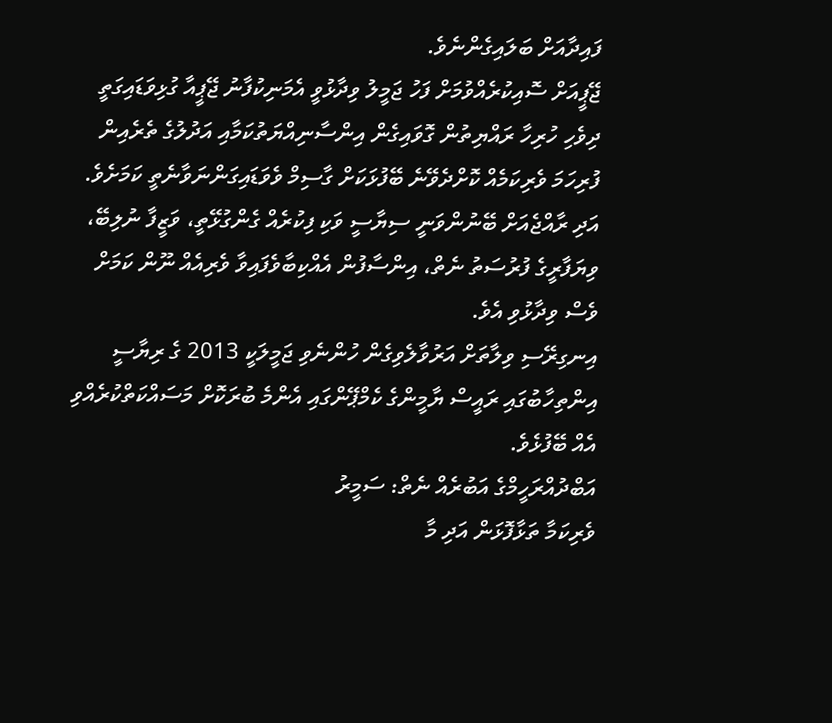ފައިދާއަށް ބަލައިގެންނެވެ.
ޖޭޕީއަށް ސޮއިކުރެއްވުމަށް ފަހު ޖަމީލު ވިދާޅުވީ އެމަނިކުފާނު ޖޭޕީއާ ގުޅިވަޑައިގަތީ ދިވެހި ހުރިހާ ރައްޔިތުން ގޮވައިގެން އިންސާނިއްޔަތުކަމާއި އަދުލުގެ ތެރެއިން ފުރިހަމަ ވެރިކަމެއް ކޮށްދެވޭނެ ބޭފުޅަކަށް ގާސިމް ވެވަޑައިގަންނަވާނެތީ ކަމަށެވެ. އަދި ރާއްޖެއަށް ބޭނުންވަނީ ސިޔާސީ ވަކި ފިކުރެއް ގެންގުޅޭތީ، ވަޒީފާ ނުލިބޭ، ވިޔަފާރީގެ ފުރުސަތު ނެތް، އިންސާފުން އެއްކިބާވެފައިވާ ވެރިއެއް ނޫން ކަމަށް ވެސް ވިދާޅުވި އެވެ.
އިނގިރޭސި ވިލާތަށް އަރުވާލެވިގެން ހުންނެވި ޖަމީލަކީ 2013 ގެ ރިޔާސީ އިންތިހާބުގައި ރައީސް ޔާމީންގެ ކެމްޕޭންގައި އެންމެ ބުރަކޮށް މަސައްކަތްކުރެއްވި އެއް ބޭފުޅެވެ.
އަބްދުއްރަހީމްގެ އަބުރެއް ނެތް: ސަމީރު
ވެރިކަމާ ތަޅާފޮޅަން އަދި މާ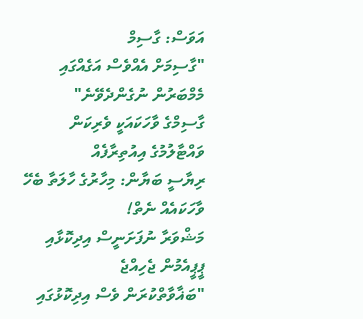އަވަސް: ގާސިމް
"ގާސިމަށް އެއްވެސް އަގެއްގައި މެމްބަރުން ނުގެންދެވޭނެ"
ގާސިމްގެ ވާހަކައަކީ ވެރިކަން ވައްޓާލުމުގެ އިއުތިރާފެއް
ރިޔާސީ ބަޔާން: މިހާރުގެ ހާލަތާ ބެހޭ ވާހަކައެއް ނެތް!
މަޝްވަރާ ނުފަށަނީސް އިދިކޮޅާއި ޕީޕީއެމުން ޖެހިއްޖެ
"ބަޣާވާތްކުރަން ވެސް އިދިކޮޅުގައި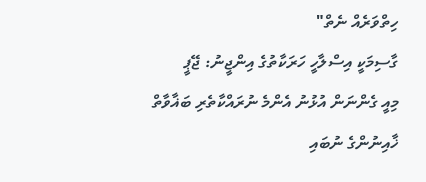ހިތްވަރެއް ނެތް"
ގާސިމަކީ އިސްލާހީ ހަރަކާތުގެ އިންޖީނު: ޖޭޕީ
މިއީ ގެންނަން އުޅުނު އެންމެ ނުރައްކާތެރި ބަޣާވާތް
ޚާއިނުންގެ ނުބައި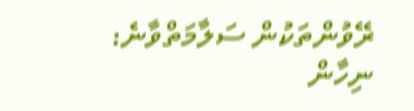ރޭވުންތަކުން ސަލާމަތްވާނެ: ނިހާން